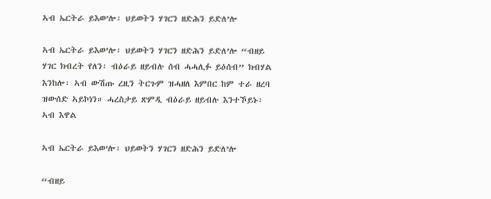ኣብ ኤርትራ ይእወ’ሎ፡ ህይወትን ሃገርን ዘድሕን ይድለ’ሎ

ኣብ ኤርትራ ይእወ’ሎ፡ ህይወትን ሃገርን ዘድሕን ይድለ’ሎ “ብዘይ ሃገር ክብረት የለን፡ ብዕራይ ዘይብሉ ሰብ ሓሓሊፉ ይዕሰብ” ክብሃል እንከሎ፡ ኣብ ውሽጡ ረዚን ትርጉም ዝሓዘለ እምበር ከም ተራ ዘረባ ዝውሰድ ኣይኮነን። ሓረስታይ ጽምዲ ብዕራይ ዘይብሉ እንተኾይኑ፡ ኣብ እዋል

ኣብ ኤርትራ ይእወ’ሎ፡ ህይወትን ሃገርን ዘድሕን ይድለ’ሎ

“ብዘይ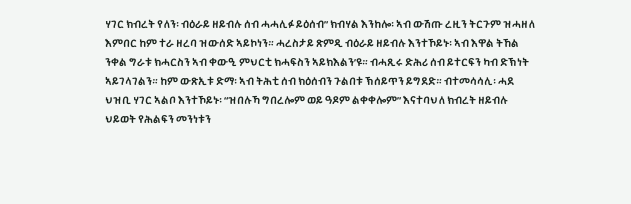ሃገር ክብረት የለን፡ ብዕራይ ዘይብሉ ሰብ ሓሓሊፉ ይዕሰብ” ክብሃል እንከሎ፡ ኣብ ውሽጡ ረዚን ትርጉም ዝሓዘለ እምበር ከም ተራ ዘረባ ዝውሰድ ኣይኮነን። ሓረስታይ ጽምዲ ብዕራይ ዘይብሉ እንተኾይኑ፡ ኣብ እዋል ትኸል ንቀል ግራቱ ክሓርስን ኣብ ቀውዒ ምህርቲ ክሓፍስን ኣይክእልን’ዩ። ብሓጺሩ ድሕሪ ሰብ ይተርፍን ካብ ድኽነት ኣይገላገልን። ከም ውጽኢቱ ድማ፡ ኣብ ትሕቲ ሰብ ክዕሰብን ጉልበቱ ኽሰይጥን ይግደድ። ብተመሳሳሊ፡ ሓደ ህዝቢ ሃገር ኣልቦ እንተኾይኑ፡ “ዝበሉኻ ግበረሎም ወይ ዓዶም ልቀቀሎም” እናተባህለ ክብረት ዘይብሉ ህይወት የሕልፍን መንነቱን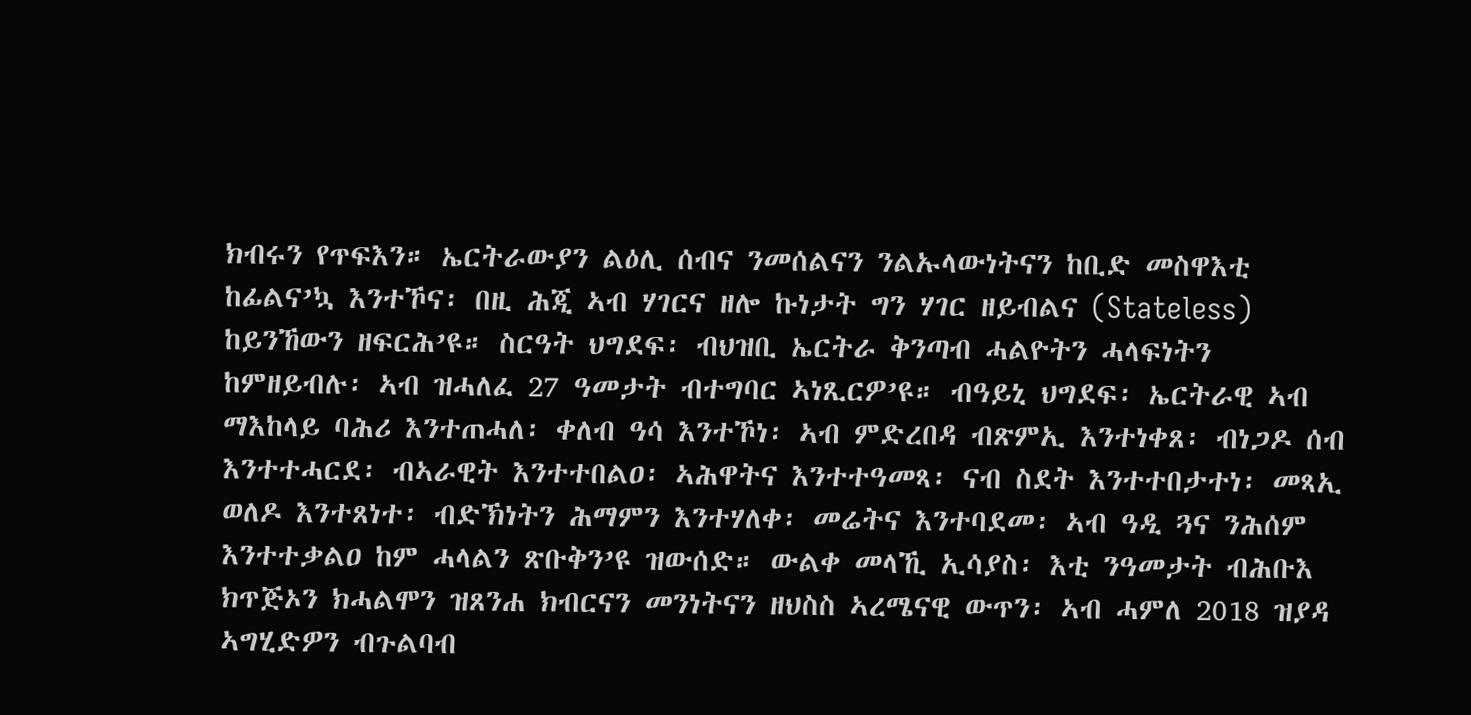ክብሩን የጥፍእን። ኤርትራውያን ልዕሊ ሰብና ንመሰልናን ንልኡላውነትናን ከቢድ መስዋእቲ ከፊልና’ኳ እንተኾና፡ በዚ ሕጂ ኣብ ሃገርና ዘሎ ኩነታት ግን ሃገር ዘይብልና (Stateless) ከይንኸውን ዘፍርሕ’ዩ። ስርዓት ህግደፍ፡ ብህዝቢ ኤርትራ ቅንጣብ ሓልዮትን ሓላፍነትን ከምዘይብሉ፡ ኣብ ዝሓለፈ 27 ዓመታት ብተግባር ኣነጺርዎ’ዩ። ብዓይኒ ህግደፍ፡ ኤርትራዊ ኣብ ማእከላይ ባሕሪ እንተጠሓለ፡ ቀለብ ዓሳ እንተኾነ፡ ኣብ ምድረበዳ ብጽምኢ እንተነቀጸ፡ ብነጋዶ ሰብ እንተተሓርደ፡ ብኣራዊት እንተተበልዐ፡ ኣሕዋትና እንተተዓመጻ፡ ናብ ስደት እንተተበታተነ፡ መጻኢ ወለዶ እንተጸነተ፡ ብድኽነትን ሕማምን እንተሃለቀ፡ መሬትና እንተባደመ፡ ኣብ ዓዲ ጓና ንሕሰም እንተተቃልዐ ከም ሓላልን ጽቡቅን’ዩ ዝውሰድ። ውልቀ መላኺ ኢሳያስ፡ እቲ ንዓመታት ብሕቡእ ክጥጅኦን ክሓልሞን ዝጸንሐ ክብርናን መንነትናን ዘህስስ ኣረሜናዊ ውጥን፡ ኣብ ሓምለ 2018 ዝያዳ ኣግሂድዎን ብጉልባብ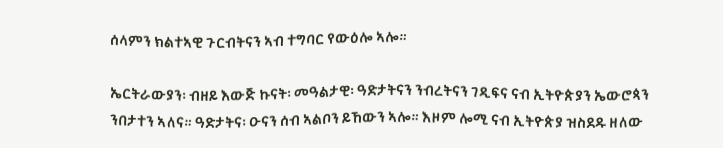ሰላምን ክልተኣዊ ጉርብትናን ኣብ ተግባር የውዕሎ ኣሎ።

ኤርትራውያን፡ ብዘይ እውጅ ኩናት፡ መዓልታዊ፡ ዓድታትናን ንብረትናን ገዲፍና ናብ ኢትዮጵያን ኤውሮጳን ንበታተን ኣለና። ዓድታትና፡ ዑናን ሰብ ኣልቦን ይኸውን ኣሎ። እዞም ሎሚ ናብ ኢትዮጵያ ዝስደዱ ዘለው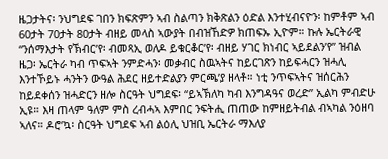ዜጋታትና፡ ንህግደፍ ገበን ክፍጽምን ኣብ ስልጣን ክቅጽልን ዕድል እንተሂብናዮን፡ ከምቶም ኣብ 60ታት 70ታት 80ታት ብዘይ መላስ ኣውያት በብዝኸድዎ ክጠፍኡ ኢዮም። ኩሉ ኤርትራዊ “ንሰማእታት የኽብር’የ፡ ብመጻኢ ወለዶ ይቁርቆር’የ፡ ብዘይ ሃገር ክነብር ኣይደልን’የ” ዝብል ዜጋ፡ ኤርትራ ካብ ጥፍኣት ንምድሓን፡ መቃብር ስዉኣትና ከይርገጽን ከይፍሓርን ዝሓሊ  እንተኾይኑ ሓንትን ውዓል ሕደር ዘይተድልያን ምርጫ’ያ ዘላቶ። ነቲ ንጥፍኣትና ዝሰርሕን ከይደቀሰን ዝሓድርን ዘሎ ስርዓት ህግደፍ፡ “ይኣኽለካ ካብ እንግዳዓና ወረድ” ኢልካ ምብድሁ ኢዩ። እዛ ጠላም ዓለም ምስ ረብሓኣ እምበር ንፍትሒ ጠጠው ከምዘይትብል ብኣካል ንዕዘባ ኣለና። ዶሮ’ኳ፡ ስርዓት ህግደፍ ኣብ ልዕሊ ህዝቢ ኤርትራ ማእለያ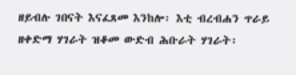ዘይብሉ ገበናት እናፈጸመ እንከሎ፡ እቲ ብረብሐን ጥራይ ዘቀድማ ሃገራት ዝቆመ ውድብ ሕቡራት ሃገራት፡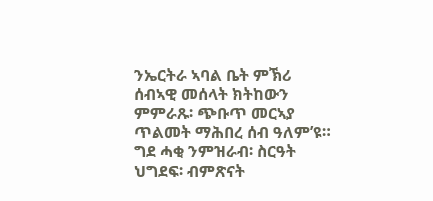ንኤርትራ ኣባል ቤት ምኽሪ ሰብኣዊ መሰላት ክትከውን ምምራጹ፡ ጭቡጥ መርኣያ ጥልመት ማሕበረ ሰብ ዓለም’ዩ። ግደ ሓቂ ንምዝራብ፡ ስርዓት ህግደፍ፡ ብምጽናት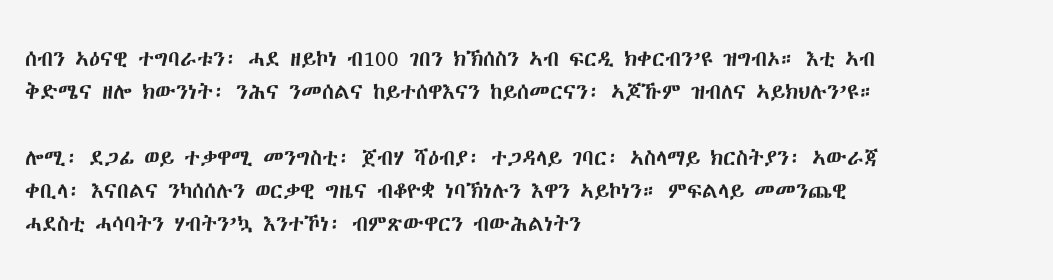ሰብን ኣዕናዊ ተግባራቱን፡ ሓደ ዘይኮነ ብ100 ገበን ክኽሰስን ኣብ ፍርዲ ክቀርብን’ዩ ዝግብኦ። እቲ ኣብ ቅድሜና ዘሎ ክውንነት፡ ንሕና ንመሰልና ከይተሰዋእናን ከይሰመርናን፡ ኣጆኹም ዝብለና ኣይክህሉን’ዩ።

ሎሚ፡ ደጋፊ ወይ ተቃዋሚ መንግስቲ፡ ጀብሃ ሻዕብያ፡ ተጋዳላይ ገባር፡ ኣስላማይ ክርስትያን፡ ኣውራጃ ቀቢላ፡ እናበልና ንካሰሰሉን ወርቃዊ ግዜና ብቆዮቋ ነባኽነሉን እዋን ኣይኮነን። ምፍልላይ መመንጨዊ ሓደስቲ ሓሳባትን ሃብትን’ኳ እንተኾነ፡ ብምጽውዋርን ብውሕልነትን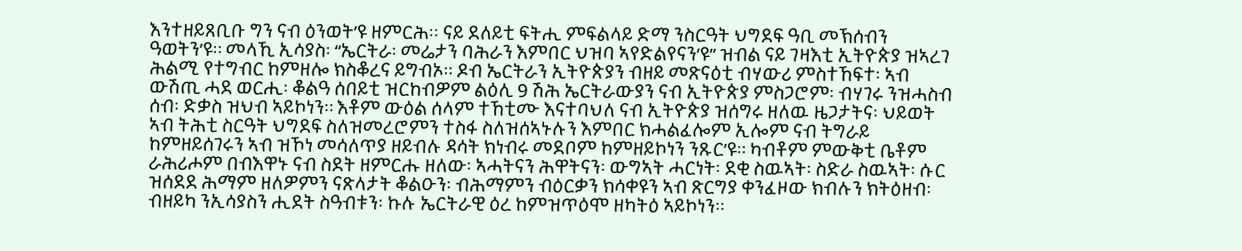እንተዘይጸቢቡ ግን ናብ ዕንወት’ዩ ዘምርሕ፡፡ ናይ ደለይቲ ፍትሒ ምፍልላይ ድማ ንስርዓት ህግደፍ ዓቢ መኽሰብን ዓወትን’ዩ። መላኺ ኢሳያስ፡ “ኤርትራ፡ መሬታን ባሕራን እምበር ህዝባ ኣየድልየናን’ዩ” ዝብል ናይ ገዛእቲ ኢትዮጵያ ዝኣረገ ሕልሚ የተግብር ከምዘሎ ክስቆረና ይግብኦ። ዶብ ኤርትራን ኢትዮጵያን ብዘይ መጽናዕቲ ብሃውሪ ምስተኸፍተ፡ ኣብ ውሽጢ ሓደ ወርሒ፡ ቆልዓ ሰበይቲ ዝርከብዎም ልዕሊ 9 ሽሕ ኤርትራውያን ናብ ኢትዮጵያ ምስጋሮም፡ ብሃገሩ ንዝሓስብ ሰብ፡ ድቃስ ዝህብ ኣይኮነን። እቶም ውዕል ሰላም ተኸቲሙ እናተባህለ ናብ ኢትዮጵያ ዝሰግሩ ዘለዉ ዜጋታትና፡ ህይወት ኣብ ትሕቲ ስርዓት ህግደፍ ስለዝመረሮምን ተስፋ ስለዝሰኣኑሉን እምበር ክሓልፈሎም ኢሎም ናብ ትግራይ ከምዘይሰገሩን ኣብ ዝኾነ መሳለጥያ ዘይብሉ ዳሳት ክነብሩ መደቦም ከምዘይኮነን ንጹር’ዩ። ካብቶም ምውቅቲ ቤቶም ራሕሪሖም በብእዋኑ ናብ ስደት ዘምርሑ ዘለው፡ ኣሓትናን ሕዋትናን፡ ውግኣት ሓርነት፡ ደቂ ስዉኣት፡ ስድራ ስዉኣት፡ ሱር ዝሰደደ ሕማም ዘለዎምን ናጽላታት ቆልዑን፡ ብሕማምን ብዕርቃን ክሳቀዩን ኣብ ጽርግያ ቀንፈዞው ክብሉን ክትዕዘብ፡ ብዘይካ ንኢሳያስን ሒደት ስዓብቱን፡ ኩሉ ኤርትራዊ ዕረ ከምዝጥዕሞ ዘካትዕ ኣይኮነን።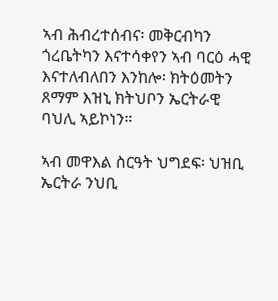ኣብ ሕብረተሰብና፡ መቅርብካን ጎረቤትካን እናተሳቀየን ኣብ ባርዕ ሓዊ እናተለብለበን እንከሎ፡ ክትዕመትን ጸማም እዝኒ ክትህቦን ኤርትራዊ ባህሊ ኣይኮነን።

ኣብ መዋእል ስርዓት ህግደፍ፡ ህዝቢ ኤርትራ ንህቢ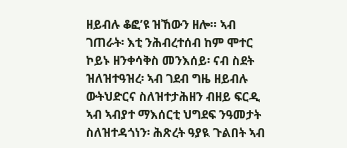ዘይብሉ ቆፎ’ዩ ዝኸውን ዘሎ። ኣብ ገጠራት፡ እቲ ንሕብረተሰብ ከም ሞተር ኮይኑ ዘንቀሳቅስ መንእሰይ፡ ናብ ስደት ዝለዝተዓዝረ፡ ኣብ ገደብ ግዜ ዘይብሉ ውትህድርና ስለዝተታሕዘን ብዘይ ፍርዲ ኣብ ኣብያተ ማእሰርቲ ህግደፍ ንዓመታት ስለዝተዳጎነን፡ ሕጽረት ዓያዪ ጉልበት ኣብ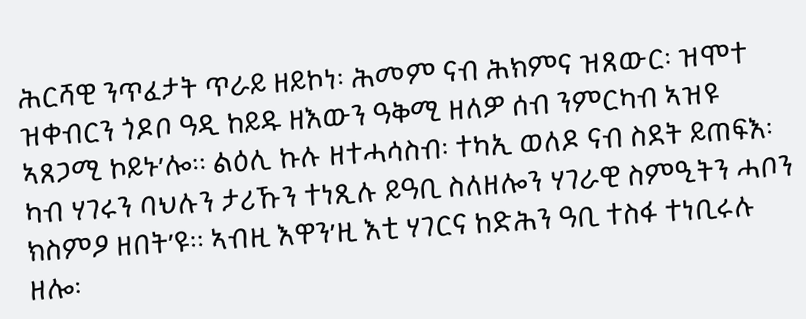ሕርሻዊ ንጥፈታት ጥራይ ዘይኮነ፡ ሕመም ናብ ሕክምና ዝጸውር፡ ዝሞተ ዝቀብርን ጎዶቦ ዓዲ ከይዱ ዘእውን ዓቅሚ ዘለዎ ሰብ ንምርካብ ኣዝዩ ኣጸጋሚ ኮይኑ’ሎ። ልዕሊ ኩሉ ዘተሓሳስብ፡ ተካኢ ወለዶ ናብ ስደት ይጠፍእ፡ ካብ ሃገሩን ባህሉን ታሪኹን ተነጺሉ ይዓቢ ስለዘሎን ሃገራዊ ስምዒትን ሓቦን ክስምዖ ዘበት’ዩ። ኣብዚ እዋን’ዚ እቲ ሃገርና ከድሕን ዓቢ ተስፋ ተነቢሩሉ ዘሎ፡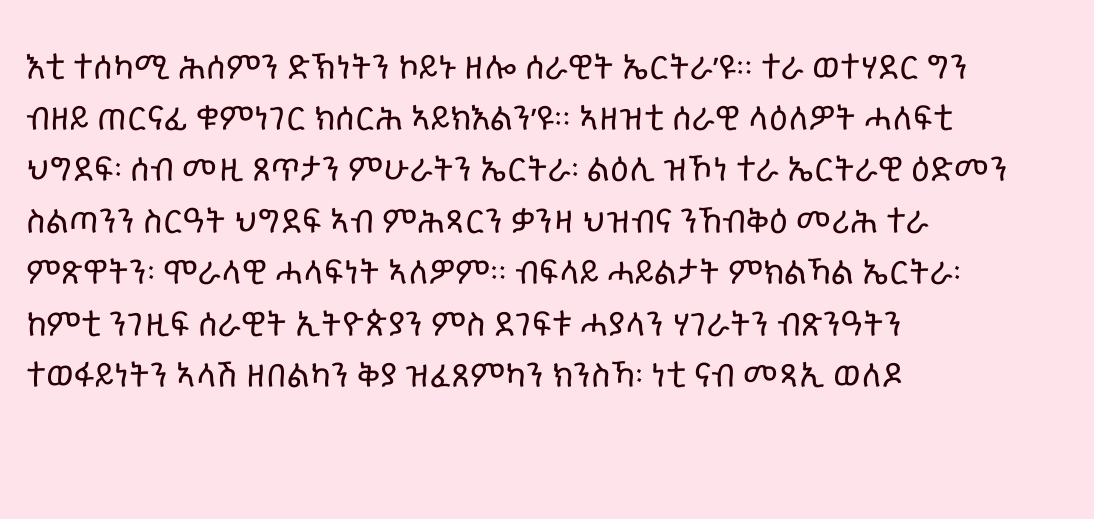እቲ ተሰካሚ ሕሰምን ድኽነትን ኮይኑ ዘሎ ሰራዊት ኤርትራ’ዩ። ተራ ወተሃደር ግን ብዘይ ጠርናፊ ቁምነገር ክሰርሕ ኣይክእልን’ዩ። ኣዘዝቲ ሰራዊ ላዕለዎት ሓለፍቲ ህግደፍ፡ ሰብ መዚ ጸጥታን ምሁራትን ኤርትራ፡ ልዕሊ ዝኾነ ተራ ኤርትራዊ ዕድመን ስልጣንን ስርዓት ህግደፍ ኣብ ምሕጻርን ቃንዛ ህዝብና ንኸብቅዕ መሪሕ ተራ ምጽዋትን፡ ሞራላዊ ሓላፍነት ኣለዎም። ብፍላይ ሓይልታት ምክልኻል ኤርትራ፡ ከምቲ ንገዚፍ ሰራዊት ኢትዮጵያን ምስ ደገፍቱ ሓያላን ሃገራትን ብጽንዓትን ተወፋይነትን ኣላሽ ዘበልካን ቅያ ዝፈጸምካን ክንስኻ፡ ነቲ ናብ መጻኢ ወለዶ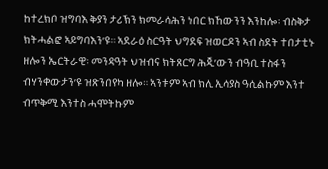ከተረክቦ ዝግባእ ቅያን ታሪኽን ክመራሳሕን ነበር ክኸውንን እንከሎ፡ ብስቅታ ክትሓልፎ ኣይግባእን’ዩ። ኣደራዕ ስርዓት ህግደፍ ዝወርዶን ኣብ ስደት ተበታቲኑ ዘሎን ኤርትራዊ፡ መንዳዓት ህዝብና ክትጸርግ ሕጂ’ውን ብዓቢ ተስፋን ብሃንቀውታን’ዩ ዝጽንበየካ ዘሎ። ኣንቱም ኣብ ክሊ ኢሳያስ ዓሲልኩም እንተ ብጥቅሚ እንተስ ሓሞትኩም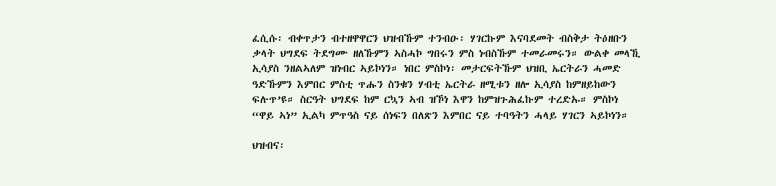ፈሲሱ፡ ብቀጥታን ብተዘዋዋርን ህዝብኹም ተንብዑ፡ ሃገርኩም እናባደመት ብስቅታ ትዕዘቡን ቃላት ህግደፍ ትደግሙ ዘለኹምን ኣስሓኮ ግበሩን ምስ ነብስኹም ተመራመሩን። ውልቀ መላኺ ኢሳያስ ንዘልኣለም ዝነብር ኣይኮነን። ነበር ምስኮነ፡ መታርፍትኹም ህዝቢ ኤርትራን ሓመድ ዓድኹምን እምበር ምስቲ ጥሑን ስንቁን ሃብቲ ኤርትራ ዘሚቱን ዘሎ ኢሳያስ ከምዘይከውን ፍሉጥ’ዩ። ስርዓት ህግደፍ ከም ርኳን ኣብ ዝኾነ እዋን ከምዝጉሕፈኩም ተረድኡ። ምስኮነ “ዋይ ኣነ” ኢልካ ምጥዓስ ናይ ሰነፍን በለጽን እምበር ናይ ተባዓትን ሓላይ ሃገርን ኣይኮነን።

ህዝብና፡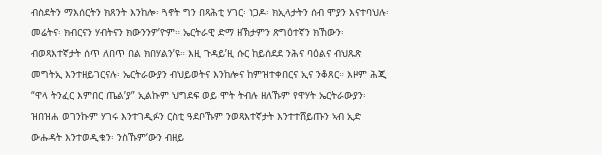ብስደትን ማእሰርትን ክጸንት እንከሎ፡ ጓኖት ግን በጻሕቲ ሃገር፡ ነጋዶ፡ ክኢላታትን ሰብ ሞያን እናተባህሉ፡ መሬትና፡ ክብርናን ሃብትናን ክውንንዎ’ዮም። ኤርትራዊ ድማ ዘኽታምን ጽግዕተኛን ክኸውን፡ ብወጻእተኛታት ሰጥ ለበጥ በል ክበሃልን’ዩ። እዚ ጉዳይ’ዚ ሱር ከይሰደደ ንሕና ባዕልና ብህጹጽ መግትኢ እንተዘይገርናሉ፡ ኤርትራውያን ብህይወትና እንከሎና ከምዝተቀበርና ኢና ንቆጸር። እዞም ሕጂ “ዋላ ትንፈር እምበር ጤል’ያ” ኢልኩም ህግደፍ ወይ ሞት ትብሉ ዘለኹም የዋሃት ኤርትራውያን፡ ዝበዝሐ ወገንኩም ሃገሩ እንተገዲፉን ርስቲ ዓደቦኹም ንወጻእተኛታት እንተተሸይጡን ኣብ ኢድ ውሑዳት እንተወዲቁን፡ ንስኹም’ውን ብዘይ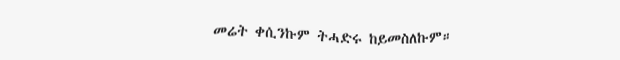መሬት ቀሲንኩም ትሓድሩ ከይመስለኩም።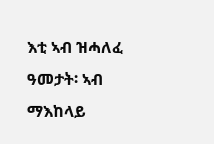እቲ ኣብ ዝሓለፈ ዓመታት፡ ኣብ ማእከላይ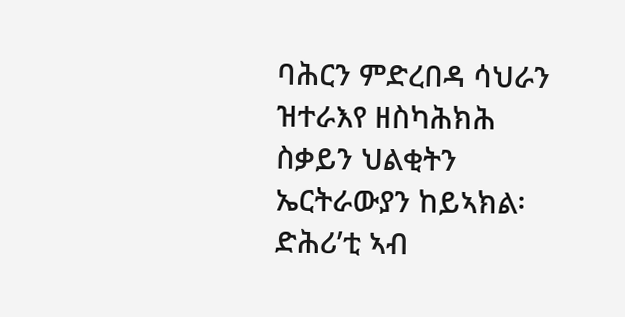ባሕርን ምድረበዳ ሳህራን ዝተራእየ ዘስካሕክሕ ስቃይን ህልቂትን ኤርትራውያን ከይኣክል፡ ድሕሪ’ቲ ኣብ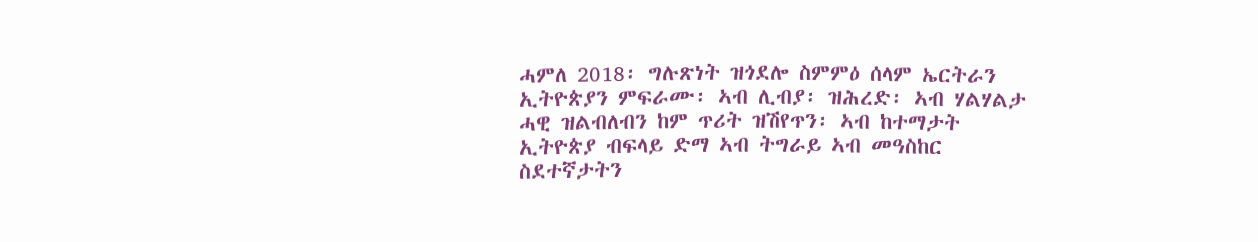ሓምለ 2018፡ ግሉጽነት ዝጎደሎ ስምምዕ ሰላም ኤርትራን ኢትዮጵያን ምፍራሙ፡ ኣብ ሊብያ፡ ዝሕረድ፡ ኣብ ሃልሃልታ ሓዊ ዝልብለብን ከም ጥሪት ዝሽየጥን፡ ኣብ ከተማታት ኢትዮጵያ ብፍላይ ድማ ኣብ ትግራይ ኣብ መዓስከር ስደተኛታትን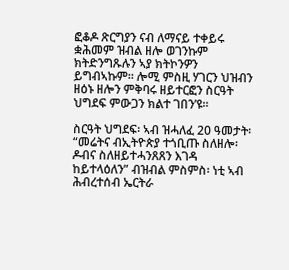ፎቆዶ ጽርግያን ናብ ለማናይ ተቀይሩ ቋሕመም ዝብል ዘሎ ወገንኩም ክትድንግጹሉን ኣያ ክትኮንዎን ይግብኣኩም። ሎሚ ምስዚ ሃገርን ህዝብን ዘዕኑ ዘሎን ምቅባሩ ዘይተርፎን ስርዓት ህግደፍ ምውጋን ክልተ ገበን’ዩ።

ስርዓት ህግደፍ፡ ኣብ ዝሓለፈ 20 ዓመታት፡ “መሬትና ብኢትዮጵያ ተጎቢጡ ስለዘሎ፡ ዶብና ስለዘይተሓንጸጸን እገዳ ከይተላዕለን” ብዝብል ምስምስ፡ ነቲ ኣብ ሕብረተሰብ ኤርትራ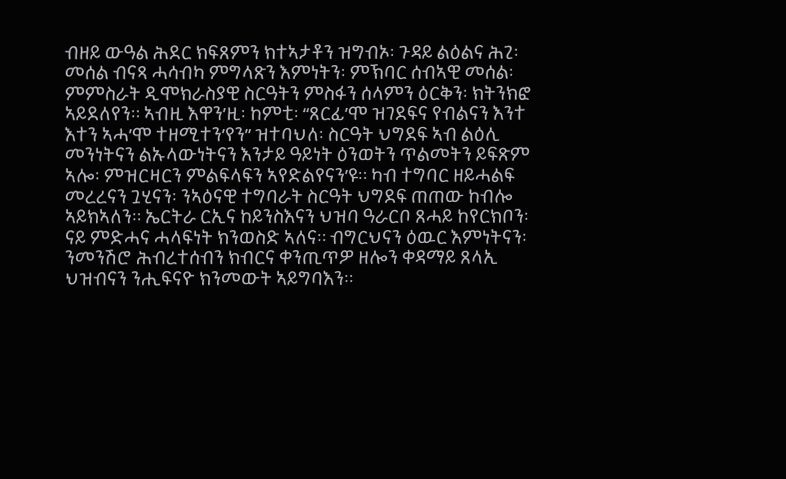ብዘይ ውዓል ሕደር ክፍጸምን ክተኣታቶን ዝግብኦ፡ ጉዳይ ልዕልና ሕጊ፡ መሰል ብናጻ ሓሳብካ ምግላጽን እምነትን፡ ምኽባር ሰብኣዊ መሰል፡ ምምስራት ዲሞክራስያዊ ስርዓትን ምስፋን ሰላምን ዕርቅን፡ ክትንክፎ ኣይደለየን። ኣብዚ እዋን’ዚ፡ ከምቲ፡ “ጸርፊ’ሞ ዝገደፍና የብልናን እንተ እተን ኣሓ’ሞ ተዘሚተን’የን” ዝተባህለ፡ ስርዓት ህግደፍ ኣብ ልዕሊ መንነትናን ልኡላውነትናን እንታይ ዓይነት ዕንወትን ጥልመትን ይፍጽም ኣሎ፡ ምዝርዛርን ምልፍላፍን ኣየድልየናን’ዩ። ካብ ተግባር ዘይሓልፍ መረረናን ጓሂናን፡ ንኣዕናዊ ተግባራት ስርዓት ህግደፍ ጠጠው ከብሎ ኣይክኣለን። ኤርትራ ርኢና ከይንስእናን ህዝባ ዓራርቦ ጸሓይ ከየርክቦን፡ ናይ ምድሓና ሓላፍነት ክንወስድ ኣለና። ብግርህናን ዕዉር እምነትናን፡ ንመንሽሮ ሕብረተሰብን ክብርና ቀንጢጥዎ ዘሎን ቀዳማይ ጸላኢ ህዝብናን ንሒፍናዮ ክንመውት ኣይግባእን።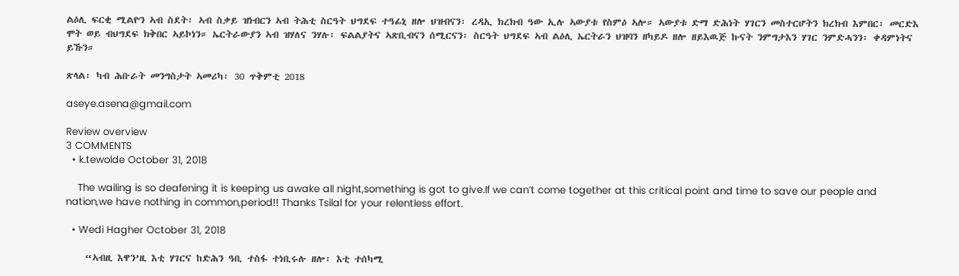ልዕሊ ፍርቂ ሚልዮን ኣብ ስደት፡ ኣብ ስቃይ ዝነብርን ኣብ ትሕቲ ስርዓት ህግደፍ ተዓፊኒ ዘሎ ህዝብናን፡ ረዳኢ ክረክብ ዓው ኢሉ ኣውያቱ የስምዕ ኣሎ። ኣውያቱ ድማ ድሕነት ሃገርን መስተርሆትን ክረክብ እምበር፡ መርድእ ሞት ወይ ብህግደፍ ክቅበር ኣይኮነን። ኤርትራውያን ኣብ ዝሃለና ንሃሉ፡ ፍልልያትና ኣጽቢብናን ሰሚርናን፡ ስርዓት ህግደፍ ኣብ ልዕሊ ኤርትራን ህዝባን ዘካይዶ ዘሎ ዘይእዉጅ ኩናት ንምግታእን ሃገር ንምድሓንን፡ ቀዳምነትና ይኹን።

ጽላል፡ ካብ ሕቡራት መንግስታት ኣመሪካ፡ 30 ጥቅምቲ 2018

aseye.asena@gmail.com

Review overview
3 COMMENTS
  • k.tewolde October 31, 2018

    The wailing is so deafening it is keeping us awake all night,something is got to give.If we can’t come together at this critical point and time to save our people and nation,we have nothing in common,period!! Thanks Tsilal for your relentless effort.

  • Wedi Hagher October 31, 2018

    “ኣብዚ እዋን’ዚ እቲ ሃገርና ከድሕን ዓቢ ተስፋ ተነቢሩሉ ዘሎ፡ እቲ ተሰካሚ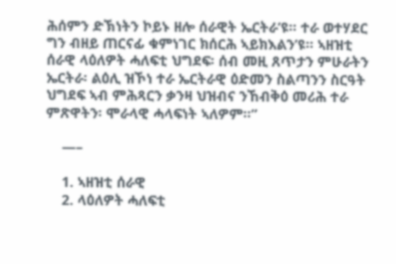ሕሰምን ድኽነትን ኮይኑ ዘሎ ሰራዊት ኤርትራ’ዩ። ተራ ወተሃደር ግን ብዘይ ጠርናፊ ቁምነገር ክሰርሕ ኣይክእልን’ዩ። ኣዘዝቲ ሰራዊ ላዕለዎት ሓለፍቲ ህግደፍ፡ ሰብ መዚ ጸጥታን ምሁራትን ኤርትራ፡ ልዕሊ ዝኾነ ተራ ኤርትራዊ ዕድመን ስልጣንን ስርዓት ህግደፍ ኣብ ምሕጻርን ቃንዛ ህዝብና ንኸብቅዕ መሪሕ ተራ ምጽዋትን፡ ሞራላዊ ሓላፍነት ኣለዎም።”

    —–

    1. ኣዘዝቲ ሰራዊ
    2. ላዕለዎት ሓለፍቲ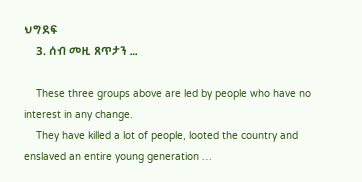ህግደፍ
    3. ሰብ መዚ ጸጥታን …

    These three groups above are led by people who have no interest in any change.
    They have killed a lot of people, looted the country and enslaved an entire young generation …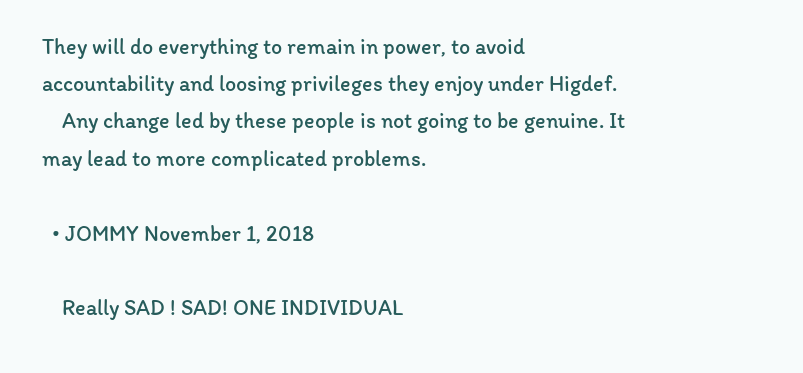They will do everything to remain in power, to avoid accountability and loosing privileges they enjoy under Higdef.
    Any change led by these people is not going to be genuine. It may lead to more complicated problems.

  • JOMMY November 1, 2018

    Really SAD ! SAD! ONE INDIVIDUAL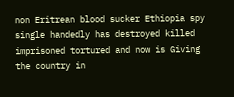non Eritrean blood sucker Ethiopia spy single handedly has destroyed killed imprisoned tortured and now is Giving the country in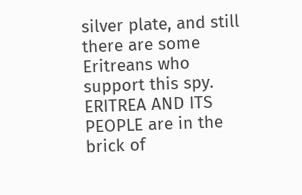silver plate, and still there are some Eritreans who support this spy. ERITREA AND ITS PEOPLE are in the brick of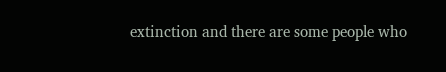extinction and there are some people who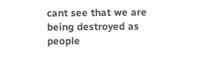cant see that we are being destroyed as people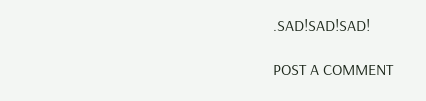.SAD!SAD!SAD!

POST A COMMENT